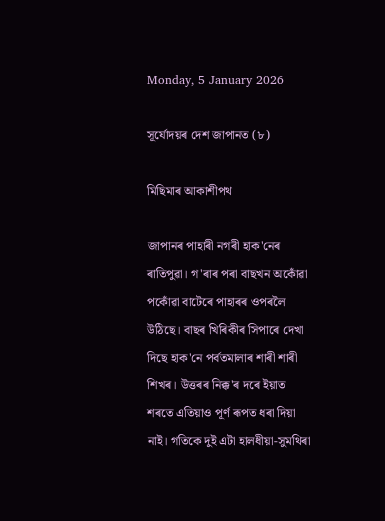Monday, 5 January 2026

সূৰ্যোদয়ৰ দেশ জাপানত (৮)

মিছিমাৰ আকাশীপথ

জাপানৰ পাহাৰী নগৰী হাক'নেৰ ৰাতিপুৱা। গ'ৰাৰ পৰা বাছখন অকোঁৱা পকোঁৱা বাটেৰে পাহাৰৰ ওপৰলৈ উঠিছে। বাছৰ খিৰিকীৰ সিপাৰে দেখা দিছে হাক'নে পৰ্বতমালাৰ শাৰী শাৰী শিখৰ। উত্তৰৰ নিক্ক'ৰ দৰে ইয়াত শৰতে এতিয়াও পূৰ্ণ ৰূপত ধৰা দিয়া নাই। গতিকে দুই এটা হালধীয়া-সুমথিৰা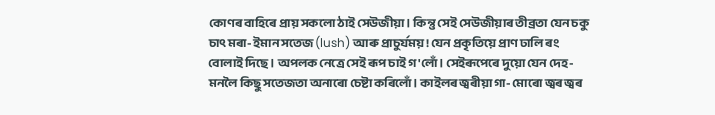কোণৰ বাহিৰে প্ৰায় সকলো ঠাই সেউজীয়া। কিন্তু সেই সেউজীয়াৰ তীব্ৰতা যেন চকু চাৎ মৰা- ইমান সতেজ (lush) আৰু প্ৰাচুৰ্যময়! যেন প্ৰকৃতিয়ে প্ৰাণ ঢালি ৰং বোলাই দিছে। অপলক নেত্ৰে সেই ৰূপ চাই গ'লোঁ। সেইৰূপেৰে দুয়ো যেন দেহ-মনলৈ কিছু সতেজতা অনাৰো চেষ্টা কৰিলোঁ। কাইলৰ জ্বৰীয়া গা- মোৰো জ্বৰ জ্বৰ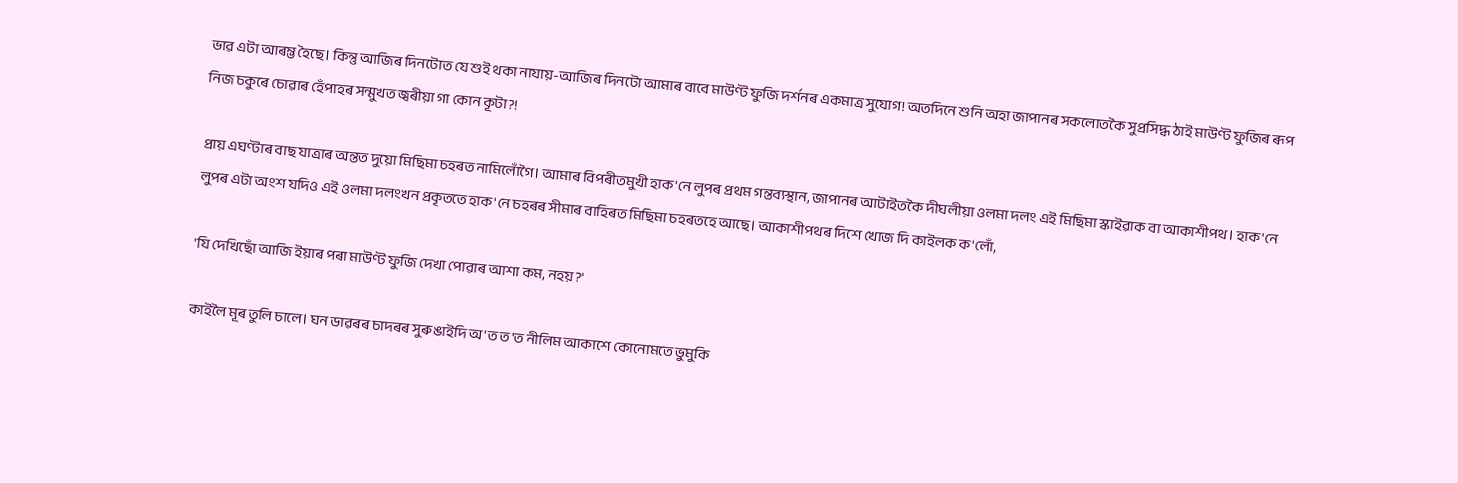ভাৱ এটা আৰম্ভ হৈছে। কিন্তু আজিৰ দিনটোত যে শুই থকা নাযায়-আজিৰ দিনটো আমাৰ বাবে মাউণ্ট ফুজি দৰ্শনৰ একমাত্ৰ সুযোগ! অতদিনে শুনি অহা জাপানৰ সকলোতকৈ সুপ্ৰসিদ্ধ ঠাই মাউণ্ট ফুজিৰ ৰূপ নিজ চকুৰে চোৱাৰ হেঁপাহৰ সন্মুখত জ্বৰীয়া গা কোন কূটা?!

প্ৰায় এঘণ্টাৰ বাছ যাত্ৰাৰ অন্তত দুয়ো মিছিমা চহৰত নামিলোঁগৈ। আমাৰ বিপৰীতমুখী হাক'নে লুপৰ প্ৰথম গন্তব্যস্থান, জাপানৰ আটাইতকৈ দীঘলীয়া ওলমা দলং এই মিছিমা স্কাইৱাক বা আকাশীপথ। হাক'নে লুপৰ এটা অংশ যদিও এই ওলমা দলংখন প্ৰকৃততে হাক'নে চহৰৰ সীমাৰ বাহিৰত মিছিমা চহৰতহে আছে। আকাশীপথৰ দিশে খোজ দি কাইলক ক'লোঁ,

'যি দেখিছোঁ আজি ইয়াৰ পৰা মাউণ্ট ফুজি দেখা পোৱাৰ আশা কম, নহয়?'

কাইলৈ মূৰ তুলি চালে। ঘন ডাৱৰৰ চাদৰৰ সুৰুঙাইদি অ'ত ত'ত নীলিম আকাশে কোনোমতে ভুমুকি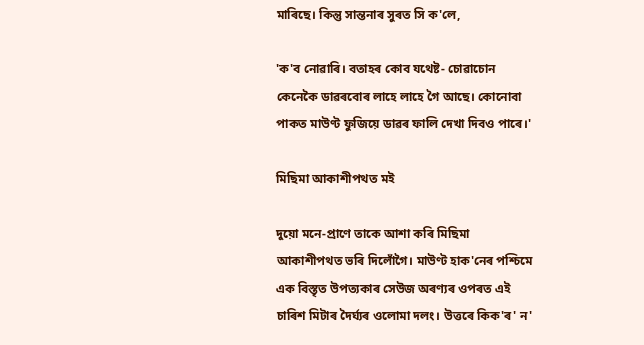মাৰিছে। কিন্তু সান্তনাৰ সুৰত সি ক'লে,

'ক'ব নোৱাৰি। বতাহৰ কোব যথেষ্ট- চোৱাচোন কেনেকৈ ডাৱৰবোৰ লাহে লাহে গৈ আছে। কোনোবা পাকত মাউণ্ট ফুজিয়ে ডাৱৰ ফালি দেখা দিবও পাৰে।'

মিছিমা আকাশীপথত মই

দুয়ো মনে-প্ৰাণে তাকে আশা কৰি মিছিমা আকাশীপথত ভৰি দিলোঁগৈ। মাউণ্ট হাক'নেৰ পশ্চিমে এক বিস্তৃত উপত্যকাৰ সেউজ অৰণ্যৰ ওপৰত এই চাৰিশ মিটাৰ দৈৰ্ঘ্যৰ ওলোমা দলং। উত্তৰে কিক'ৰ' ন'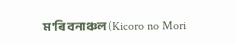ম'ৰি বনাঞ্চল (Kicoro no Mori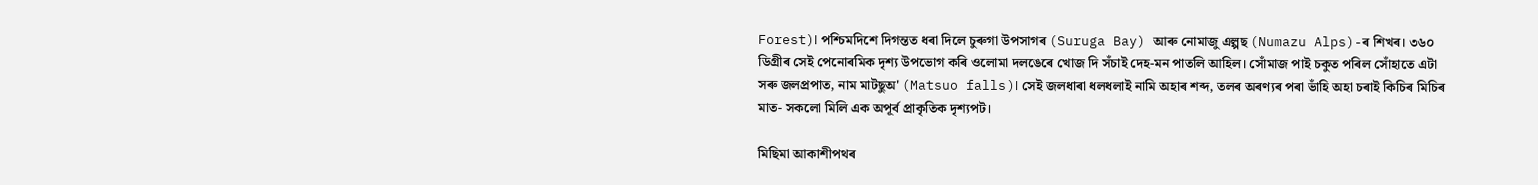Forest)। পশ্চিমদিশে দিগন্তত ধৰা দিলে চুৰুগা উপসাগৰ (Suruga Bay) আৰু নোমাজু এল্পছ (Numazu Alps)-ৰ শিখৰ। ৩৬০ ডিগ্ৰীৰ সেই পেনোৰমিক দৃশ্য উপভোগ কৰি ওলোমা দলঙেৰে খোজ দি সঁচাই দেহ-মন পাতলি আহিল। সোঁমাজ পাই চকুত পৰিল সোঁহাতে এটা সৰু জলপ্ৰপাত, নাম মাটছুঅ' (Matsuo falls)। সেই জলধাৰা ধলধলাই নামি অহাৰ শব্দ, তলৰ অৰণ্যৰ পৰা ভাঁহি অহা চৰাই কিচিৰ মিচিৰ মাত- সকলো মিলি এক অপূৰ্ব প্ৰাকৃতিক দৃশ্যপট।

মিছিমা আকাশীপথৰ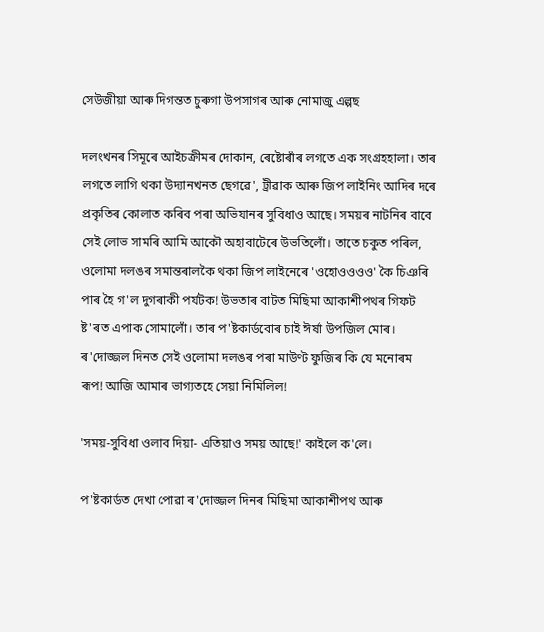সেউজীয়া আৰু দিগন্তত চুৰুগা উপসাগৰ আৰু নোমাজু এল্পছ

দলংখনৰ সিমূৰে আইচক্ৰীমৰ দোকান, ৰেষ্টোৰাঁৰ লগতে এক সংগ্ৰহহালা। তাৰ লগতে লাগি থকা উদ্যানখনত ছেগৱে', ট্ৰীৱাক আৰু জিপ লাইনিং আদিৰ দৰে প্ৰকৃতিৰ কোলাত কৰিব পৰা অভিযানৰ সুবিধাও আছে। সময়ৰ নাটনিৰ বাবে সেই লোভ সামৰি আমি আকৌ অহাবাটেৰে উভতিলোঁ। তাতে চকুত পৰিল, ওলোমা দলঙৰ সমান্তৰালকৈ থকা জিপ লাইনেৰে 'ওহোওওওও' কৈ চিঞৰি পাৰ হৈ গ'ল দুগৰাকী পৰ্যটক! উভতাৰ বাটত মিছিমা আকাশীপথৰ গিফট ষ্ট'ৰত এপাক সোমালোঁ। তাৰ প'ষ্টকাৰ্ডবোৰ চাই ঈৰ্ষা উপজিল মোৰ। ৰ'দোজ্জল দিনত সেই ওলোমা দলঙৰ পৰা মাউণ্ট ফুজিৰ কি যে মনোৰম ৰূপ! আজি আমাৰ ভাগ্যতহে সেয়া নিমিলিল!

'সময়-সুবিধা ওলাব দিয়া- এতিয়াও সময় আছে!' কাইলে ক'লে।

প'ষ্টকাৰ্ডত দেখা পোৱা ৰ'দোজ্জল দিনৰ মিছিমা আকাশীপথ আৰু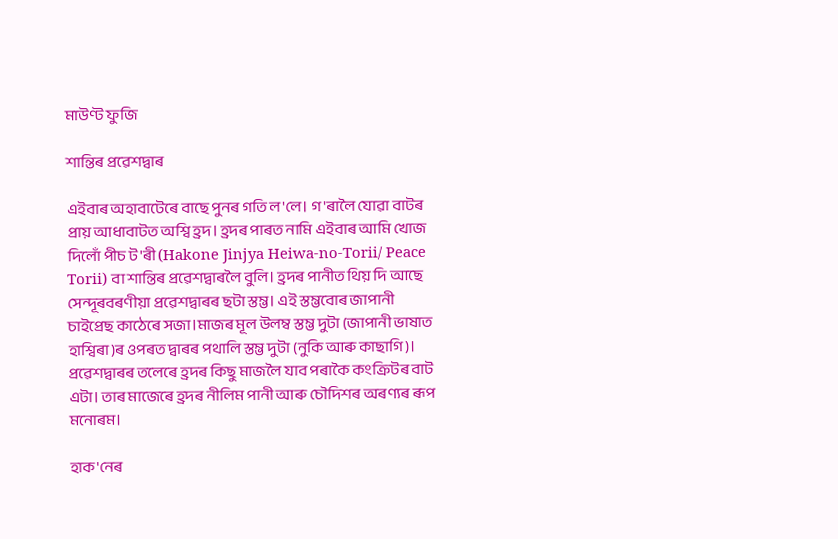মাউণ্ট ফুজি

শান্তিৰ প্ৰৱেশদ্বাৰ

এইবাৰ অহাবাটেৰে বাছে পুনৰ গতি ল'লে। গ'ৰালৈ যোৱা বাটৰ প্ৰায় আধাবাটত অশ্বি হ্ৰদ। হ্ৰদৰ পাৰত নামি এইবাৰ আমি খোজ দিলোঁ পীচ ট'ৰী (Hakone Jinjya Heiwa-no-Torii/ Peace Torii) বা শান্তিৰ প্ৰৱেশদ্বাৰলৈ বুলি। হ্ৰদৰ পানীত থিয় দি আছে সেন্দূৰবৰণীয়া প্ৰৱেশদ্বাৰৰ ছটা স্তম্ভ। এই স্তম্ভবোৰ জাপানী চাইপ্ৰেছ কাঠেৰে সজা।মাজৰ মূল উলম্ব স্তম্ভ দুটা (জাপানী ভাষাত হাশ্বিৰা)ৰ ওপৰত দ্বাৰৰ পথালি স্তম্ভ দুটা (নুকি আৰু কাছাগি)। প্ৰৱেশদ্বাৰৰ তলেৰে হ্ৰদৰ কিছু মাজলৈ যাব পৰাকৈ কংক্ৰিটৰ বাট এটা। তাৰ মাজেৰে হ্ৰদৰ নীলিম পানী আৰু চৌদিশৰ অৰণ্যৰ ৰূপ মনোৰম।

হাক'নেৰ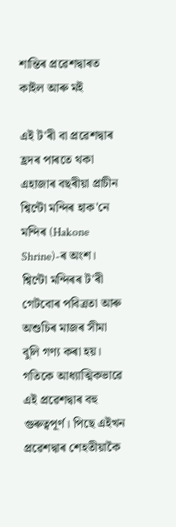শান্তিৰ প্ৰৱেশদ্বাৰত কাইল আৰু মই

এই ট'ৰী বা প্ৰৱেশদ্বাৰ হ্ৰদৰ পাৰতে থকা এহাজাৰ বছৰীয়া প্ৰাচীন শ্বিন্টো মন্দিৰ হাক'নে মন্দিৰ (Hakone Shrine)-ৰ অংশ।  শ্বিন্টো মন্দিৰৰ ট'ৰী গেটবোৰ পবিত্ৰতা আৰু অশুচিৰ মাজৰ সীমা বুলি গণ্য কৰা হয়। গতিকে আধ্যাত্মিকভাৱে এই প্ৰৱেশদ্বাৰ বহু গুৰুত্বপূৰ্ণ। পিছে এইখন প্ৰৱেশদ্বাৰ শেহতীয়াকৈ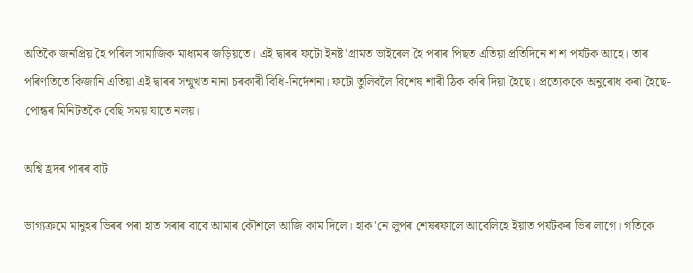অতিকৈ জনপ্ৰিয় হৈ পৰিল সামাজিক মাধ্যমৰ জড়িয়তে। এই দ্বাৰৰ ফটো ইনষ্ট'গ্ৰামত ভাইৰেল হৈ পৰাৰ পিছত এতিয়া প্ৰতিদিনে শ শ পৰ্যটক আহে। তাৰ পৰিণতিতে কিজানি এতিয়া এই দ্বাৰৰ সন্মুখত নানা চৰকাৰী বিধি-নিৰ্দেশনা। ফটো তুলিবলৈ বিশেষ শাৰী ঠিক কৰি দিয়া হৈছে। প্ৰত্যেককে অনুৰোধ কৰা হৈছে- পোন্ধৰ মিনিটতকৈ বেছি সময় যাতে নলয়।

অশ্বি হ্ৰদৰ পাৰৰ বাট

ভাগ্যক্ৰমে মানুহৰ ভিৰৰ পৰা হাত সৰাৰ বাবে আমাৰ কৌশলে আজি কাম দিলে। হাক'নে লুপৰ শেষৰফালে আবেলিহে ইয়াত পৰ্যটকৰ ভিৰ লাগে। গতিকে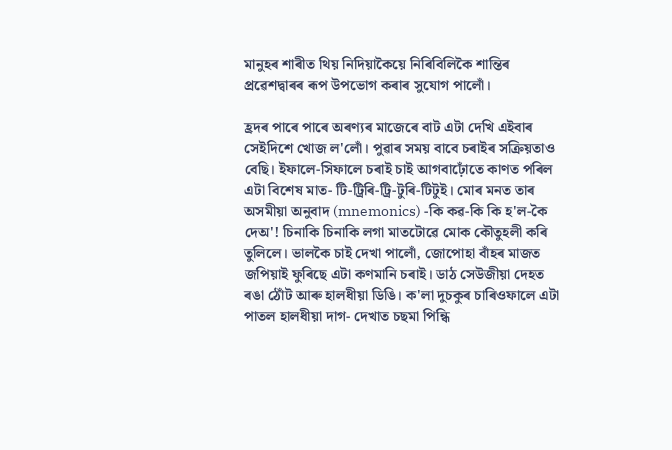মানুহৰ শাৰীত থিয় নিদিয়াকৈয়ে নিৰিবিলিকৈ শান্তিৰ প্ৰৱেশদ্বাৰৰ ৰূপ উপভোগ কৰাৰ সুযোগ পালোঁ।

হ্ৰদৰ পাৰে পাৰে অৰণ্যৰ মাজেৰে বাট এটা দেখি এইবাৰ সেইদিশে খোজ ল'লোঁ। পুৱাৰ সময় বাবে চৰাইৰ সক্ৰিয়তাও বেছি। ইফালে-সিফালে চৰাই চাই আগবাঢ়োঁতে কাণত পৰিল এটা বিশেষ মাত- টি-ট্ৰিৰি-ট্ৰি-টুৰি-টিটুই। মোৰ মনত তাৰ অসমীয়া অনুবাদ (mnemonics) -কি কৱ-কি কি হ'ল-কৈ দেঅ'! চিনাকি চিনাকি লগা মাতটোৱে মোক কৌতুহলী কৰি তুলিলে। ভালকৈ চাই দেখা পালোঁ, জোপোহা বাঁহৰ মাজত জপিয়াই ফুৰিছে এটা কণমানি চৰাই। ডাঠ সেউজীয়া দেহত ৰঙা ঠোঁট আৰু হালধীয়া ডিঙি। ক'লা দুচকুৰ চাৰিওফালে এটা পাতল হালধীয়া দাগ- দেখাত চছমা পিন্ধি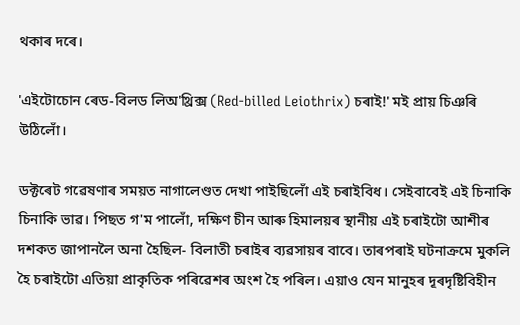থকাৰ দৰে।

'এইটোচোন ৰেড-বিলড লিঅ'থ্ৰিক্স (Red-billed Leiothrix) চৰাই!' মই প্ৰায় চিঞৰি উঠিলোঁ।

ডক্টৰেট গৱেষণাৰ সময়ত নাগালেণ্ডত দেখা পাইছিলোঁ এই চৰাইবিধ। সেইবাবেই এই চিনাকি চিনাকি ভাৱ। পিছত গ'ম পালোঁ, দক্ষিণ চীন আৰু হিমালয়ৰ স্থানীয় এই চৰাইটো আশীৰ দশকত জাপানলৈ অনা হৈছিল- বিলাতী চৰাইৰ ব্যৱসায়ৰ বাবে। তাৰপৰাই ঘটনাক্ৰমে মুকলি হৈ চৰাইটো এতিয়া প্ৰাকৃতিক পৰিৱেশৰ অংশ হৈ পৰিল। এয়াও যেন মানুহৰ দূৰদৃষ্টিবিহীন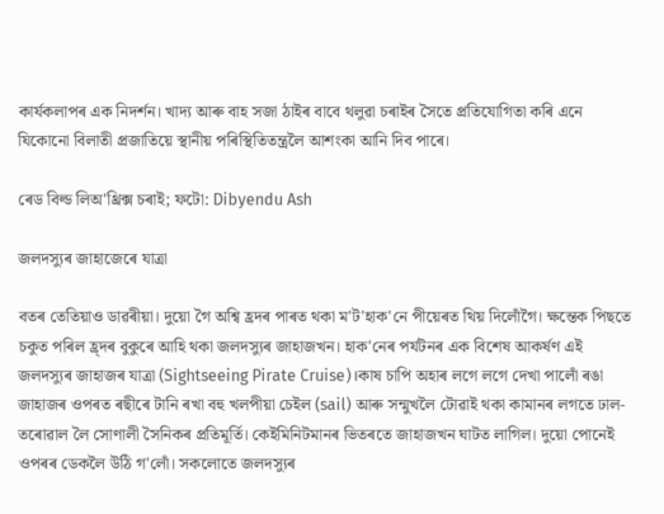কাৰ্যকলাপৰ এক নিদৰ্শন। খাদ্য আৰু বাহ সজা ঠাইৰ বাবে থলুৱা চৰাইৰ সৈতে প্ৰতিযোগিতা কৰি এনে যিকোনো বিলাতী প্ৰজাতিয়ে স্থানীয় পৰিস্থিতিতন্ত্ৰলৈ আশংকা আনি দিব পাৰে।

ৰেড বিল্ড লিঅ'থ্ৰিক্স চৰাই; ফটো: Dibyendu Ash

জলদস্যুৰ জাহাজেৰে যাত্ৰা

বতৰ তেতিয়াও ডাৱৰীয়া। দুয়ো গৈ অশ্বি হ্ৰদৰ পাৰত থকা ম'ট'হাক'নে পীয়েৰত থিয় দিলোঁগৈ। ক্ষন্তেক পিছতে চকুত পৰিল হ্ৰ্দৰ বুকুৰে আহি থকা জলদস্যুৰ জাহাজখন। হাক'নেৰ পৰ্যটনৰ এক বিশেষ আকৰ্ষণ এই জলদস্যুৰ জাহাজৰ যাত্ৰা (Sightseeing Pirate Cruise)।কাষ চাপি অহাৰ লগে লগে দেখা পালোঁ ৰঙা জাহাজৰ ওপৰত ৰছীৰে টানি ৰখা বহু খলপীয়া চেইল (sail) আৰু সন্মুখলৈ টোৱাই থকা কামানৰ লগতে ঢাল-তৰোৱাল লৈ সোণালী সৈনিকৰ প্ৰতিমূৰ্তি। কেইমিনিটমানৰ ভিতৰতে জাহাজখন ঘাটত লাগিল। দুয়ো পোনেই ওপৰৰ ডেকলৈ উঠি গ'লোঁ। সকলোতে জলদস্যুৰ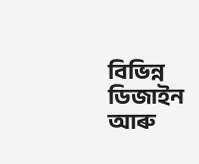বিভিন্ন ডিজাইন আৰু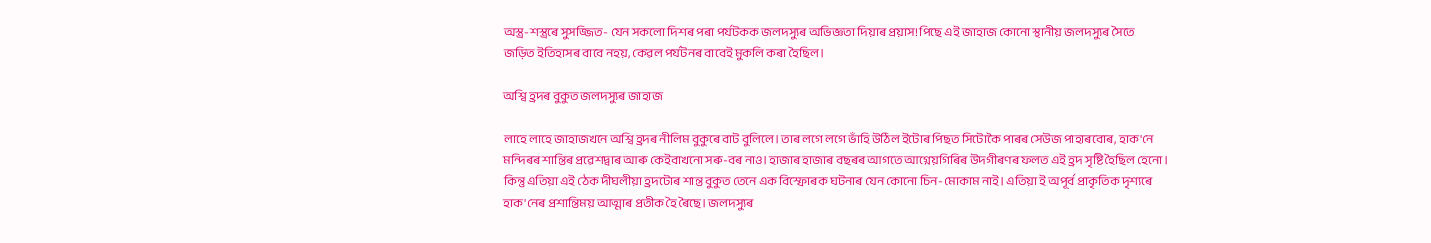অস্ত্ৰ-শস্ত্ৰৰে সুসজ্জিত- যেন সকলো দিশৰ পৰা পৰ্যটকক জলদস্যুৰ অভিজ্ঞতা দিয়াৰ প্ৰয়াস! পিছে এই জাহাজ কোনো স্থানীয় জলদস্যুৰ সৈতে জড়িত ইতিহাসৰ বাবে নহয়, কেৱল পৰ্যটনৰ বাবেই মুকলি কৰা হৈছিল।

অশ্বি হ্ৰদৰ বুকুত জলদস্যুৰ জাহাজ

লাহে লাহে জাহাজখনে অশ্বি হ্ৰদৰ নীলিম বুকুৰে বাট বুলিলে। তাৰ লগে লগে ভাঁহি উঠিল ইটোৰ পিছত সিটোকৈ পাৰৰ সেউজ পাহাৰবোৰ, হাক'নে মন্দিৰৰ শান্তিৰ প্ৰৱেশদ্বাৰ আৰু কেইবাখনো সৰু-বৰ নাও। হাজাৰ হাজাৰ বছৰৰ আগতে আগ্নেয়গিৰিৰ উদগীৰণৰ ফলত এই হ্ৰদ সৃষ্টি হৈছিল হেনো। কিন্তু এতিয়া এই ঠেক দীঘলীয়া হ্ৰদটোৰ শান্ত বুকুত তেনে এক বিস্ফোৰক ঘটনাৰ যেন কোনো চিন-মোকাম নাই। এতিয়া ই অপূৰ্ব প্ৰাকৃতিক দৃশ্যৰে হাক'নেৰ প্ৰশান্তিময় আত্মাৰ প্ৰতীক হৈ ৰৈছে। জলদস্যুৰ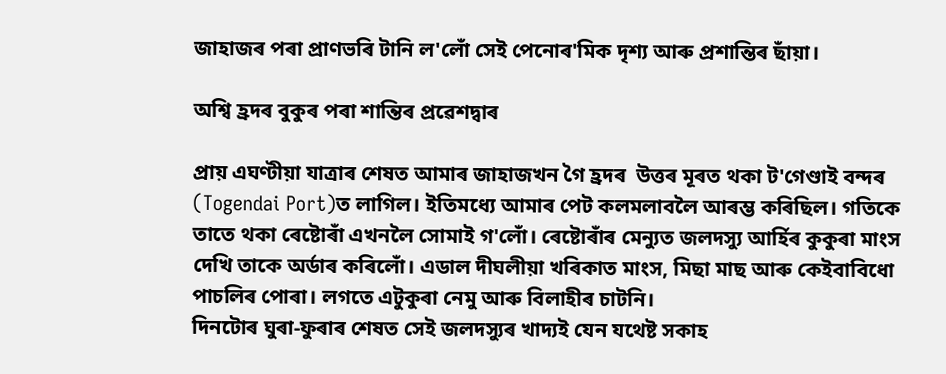জাহাজৰ পৰা প্ৰাণভৰি টানি ল'লোঁ সেই পেনোৰ'মিক দৃশ্য আৰু প্ৰশান্তিৰ ছাঁয়া।

অশ্বি হ্ৰদৰ বুকুৰ পৰা শান্তিৰ প্ৰৱেশদ্বাৰ

প্ৰায় এঘণ্টীয়া যাত্ৰাৰ শেষত আমাৰ জাহাজখন গৈ হ্ৰদৰ  উত্তৰ মূৰত থকা ট'গেণ্ডাই বন্দৰ (Togendai Port)ত লাগিল। ইতিমধ্যে আমাৰ পেট কলমলাবলৈ আৰম্ভ কৰিছিল। গতিকে তাতে থকা ৰেষ্টোৰাঁ এখনলৈ সোমাই গ'লোঁ। ৰেষ্টোৰাঁৰ মেন্যুত জলদস্যু আৰ্হিৰ কুকুৰা মাংস দেখি তাকে অৰ্ডাৰ কৰিলোঁ। এডাল দীঘলীয়া খৰিকাত মাংস, মিছা মাছ আৰু কেইবাবিধো পাচলিৰ পোৰা। লগতে এটুকুৰা নেমু আৰু বিলাহীৰ চাটনি।
দিনটোৰ ঘুৰা-ফুৰাৰ শেষত সেই জলদস্যুৰ খাদ্যই যেন যথেষ্ট সকাহ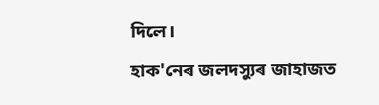দিলে।
হাক'নেৰ জলদস্যুৰ জাহাজত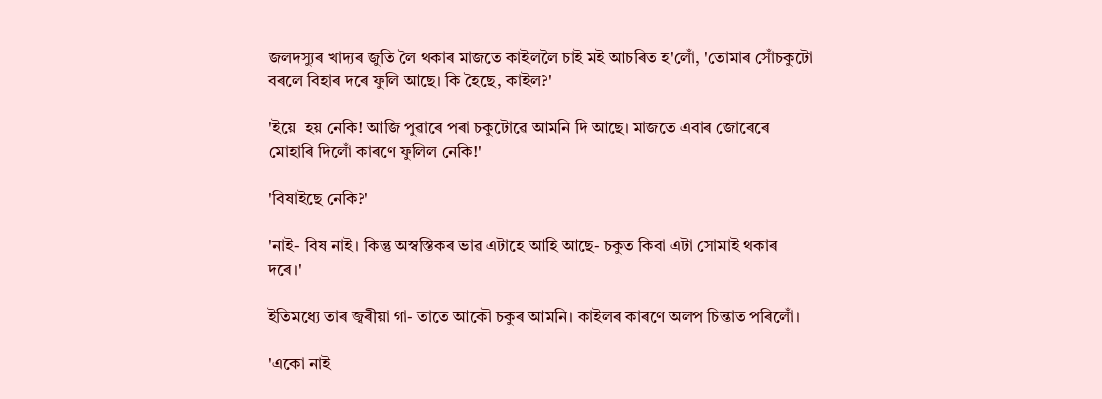জলদস্যুৰ খাদ্যৰ জুতি লৈ থকাৰ মাজতে কাইললৈ চাই মই আচৰিত হ'লোঁ, 'তোমাৰ সোঁচকুটো বৰলে বিহাৰ দৰে ফুলি আছে। কি হৈছে, কাইল?'

'ইয়ে  হয় নেকি! আজি পুৱাৰে পৰা চকুটোৱে আমনি দি আছে। মাজতে এবাৰ জোৰেৰে মোহাৰি দিলোঁ কাৰণে ফুলিল নেকি!'

'বিষাইছে নেকি?'

'নাই- বিষ নাই। কিন্তু অস্বস্তিকৰ ভাৱ এটাহে আহি আছে- চকুত কিবা এটা সোমাই থকাৰ দৰে।'

ইতিমধ্যে তাৰ জ্বৰীয়া গা- তাতে আকৌ চকুৰ আমনি। কাইলৰ কাৰণে অলপ চিন্তাত পৰিলোঁ।

'একো নাই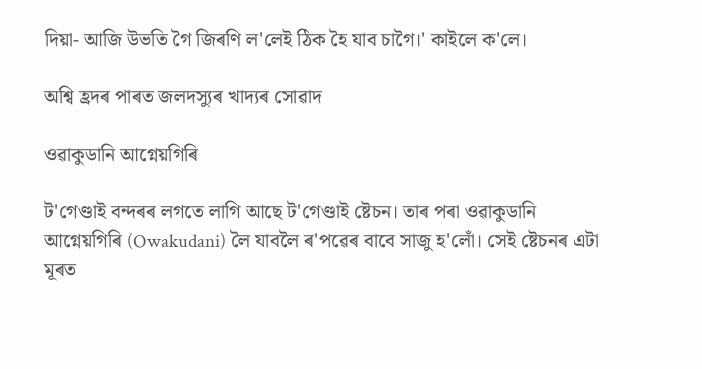দিয়া- আজি উভতি গৈ জিৰণি ল'লেই ঠিক হৈ যাব চাগৈ।' কাইলে ক'লে।

অশ্বি হ্ৰদৰ পাৰত জলদস্যুৰ খাদ্যৰ সোৱাদ

ওৱাকুডানি আগ্নেয়গিৰি

ট'গেণ্ডাই বন্দৰৰ লগতে লাগি আছে ট'গেণ্ডাই ষ্টেচন। তাৰ পৰা ওৱাকুডানি আগ্নেয়গিৰি (Owakudani) লৈ যাবলৈ ৰ'পৱেৰ বাবে সাজু হ'লোঁ। সেই ষ্টেচনৰ এটা মূৰত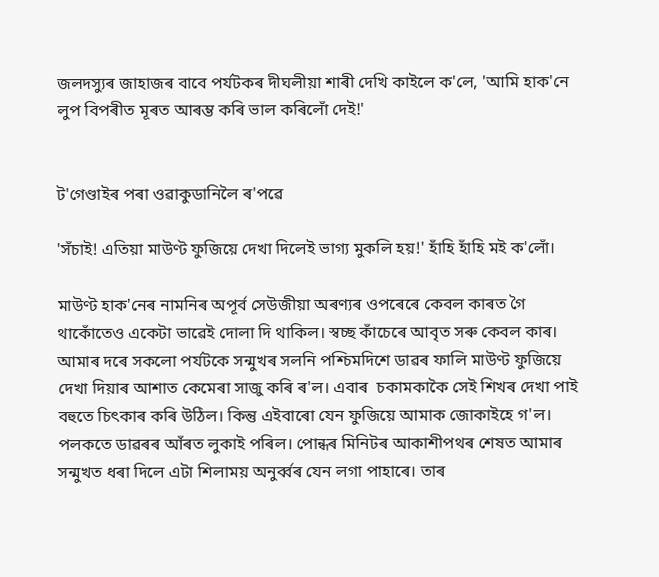জলদস্যুৰ জাহাজৰ বাবে পৰ্যটকৰ দীঘলীয়া শাৰী দেখি কাইলে ক'লে, 'আমি হাক'নে লুপ বিপৰীত মূৰত আৰম্ভ কৰি ভাল কৰিলোঁ দেই!'


ট'গেণ্ডাইৰ পৰা ওৱাকুডানিলৈ ৰ'পৱে

'সঁচাই! এতিয়া মাউণ্ট ফুজিয়ে দেখা দিলেই ভাগ্য মুকলি হয়!' হাঁহি হাঁহি মই ক'লোঁ।

মাউণ্ট হাক'নেৰ নামনিৰ অপূৰ্ব সেউজীয়া অৰণ্যৰ ওপৰেৰে কেবল কাৰত গৈ থাকোঁতেও একেটা ভাৱেই দোলা দি থাকিল। স্বচ্ছ কাঁচেৰে আবৃত সৰু কেবল কাৰ। আমাৰ দৰে সকলো পৰ্যটকে সন্মুখৰ সলনি পশ্চিমদিশে ডাৱৰ ফালি মাউণ্ট ফুজিয়ে দেখা দিয়াৰ আশাত কেমেৰা সাজু কৰি ৰ'ল। এবাৰ  চকামকাকৈ সেই শিখৰ দেখা পাই বহুতে চিৎকাৰ কৰি উঠিল। কিন্তু এইবাৰো যেন ফুজিয়ে আমাক জোকাইহে গ'ল। পলকতে ডাৱৰৰ আঁৰত লুকাই পৰিল। পোন্ধৰ মিনিটৰ আকাশীপথৰ শেষত আমাৰ সন্মুখত ধৰা দিলে এটা শিলাময় অনুৰ্ব্বৰ যেন লগা পাহাৰে। তাৰ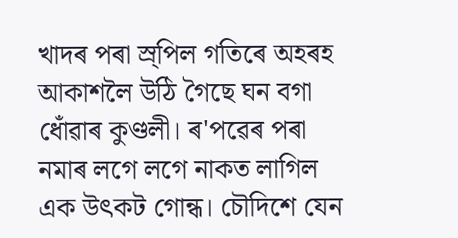খাদৰ পৰা স্ৰ্পিল গতিৰে অহৰহ আকাশলৈ উঠি গৈছে ঘন বগা ধোঁৱাৰ কুণ্ডলী। ৰ'পৱেৰ পৰা নমাৰ লগে লগে নাকত লাগিল এক উৎকট গোন্ধ। চৌদিশে যেন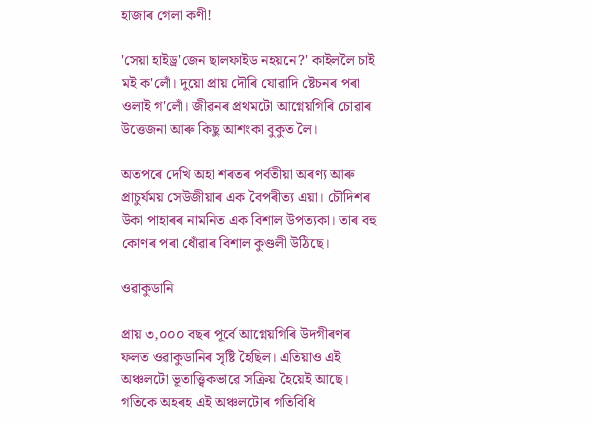হাজাৰ গেলা কণী!

'সেয়া হাইড্ৰ'জেন ছালফাইড নহয়নে?' কাইললৈ চাই মই ক'লোঁ। দুয়ো প্ৰায় দৌৰি যোৱাদি ষ্টেচনৰ পৰা ওলাই গ'লোঁ। জীৱনৰ প্ৰথমটো আগ্নেয়গিৰি চোৱাৰ উত্তেজনা আৰু কিছু আশংকা বুকুত লৈ।

অতপৰে দেখি অহা শৰতৰ পৰ্বতীয়া অৰণ্য আৰু প্ৰাচুৰ্যময় সেউজীয়াৰ এক বৈপৰীত্য এয়া। চৌদিশৰ  উকা পাহাৰৰ নামনিত এক বিশাল উপত্যকা। তাৰ বহু কোণৰ পৰা ধোঁৱাৰ বিশাল কুণ্ডলী উঠিছে।

ওৱাকুডানি

প্ৰায় ৩,০০০ বছৰ পূৰ্বে আগ্নেয়গিৰি উদগীৰণৰ ফলত ওৱাকুডানিৰ সৃষ্টি হৈছিল। এতিয়াও এই অঞ্চলটো ভূতাত্ত্বিকভাৱে সক্ৰিয় হৈয়েই আছে। গতিকে অহৰহ এই অঞ্চলটোৰ গতিবিধি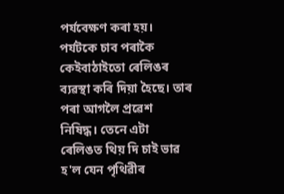পৰ্যবেক্ষণ কৰা হয়। পৰ্যটকে চাব পৰাকৈ কেইবাঠাইতো ৰেলিঙৰ ব্যৱস্থা কৰি দিয়া হৈছে। তাৰ পৰা আগলৈ প্ৰৱেশ নিষিদ্ধ। তেনে এটা ৰেলিঙত থিয় দি চাই ভাৱ হ'ল যেন পৃথিৱীৰ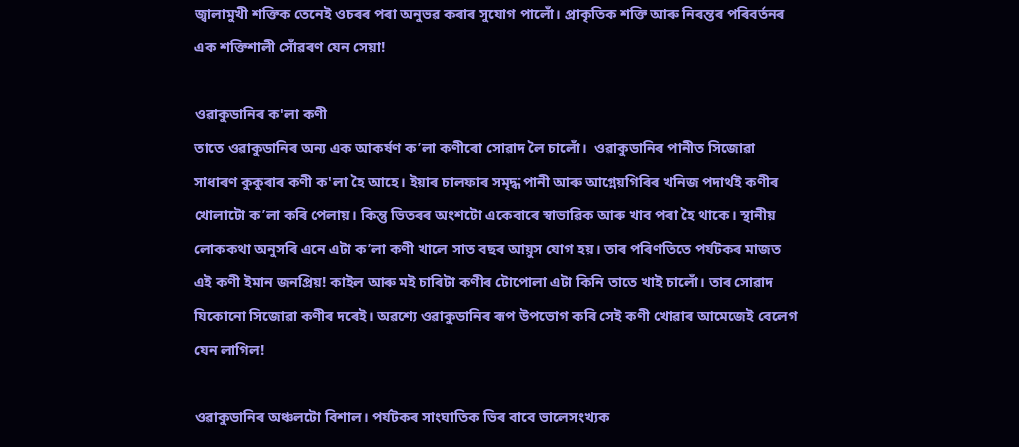জ্বালামুখী শক্তিক তেনেই ওচৰৰ পৰা অনুভৱ কৰাৰ সুযোগ পালোঁ। প্ৰাকৃতিক শক্তি আৰু নিৰন্তৰ পৰিবৰ্তনৰ এক শক্তিশালী সোঁৱৰণ যেন সেয়া!

ওৱাকুডানিৰ ক'লা কণী
তাতে ওৱাকুডানিৰ অন্য এক আকৰ্ষণ ক’লা কণীৰো সোৱাদ লৈ চালোঁ।  ওৱাকুডানিৰ পানীত সিজোৱা সাধাৰণ কুকুৰাৰ কণী ক'লা হৈ আহে। ইয়াৰ চালফাৰ সমৃদ্ধ পানী আৰু আগ্নেয়গিৰিৰ খনিজ পদাৰ্থই কণীৰ খোলাটো ক’লা কৰি পেলায়। কিন্তু ভিতৰৰ অংশটো একেবাৰে স্বাভাৱিক আৰু খাব পৰা হৈ থাকে। স্থানীয় লোককথা অনুসৰি এনে এটা ক’লা কণী খালে সাত বছৰ আয়ুস যোগ হয়। তাৰ পৰিণতিতে পৰ্যটকৰ মাজত এই কণী ইমান জনপ্ৰিয়! কাইল আৰু মই চাৰিটা কণীৰ টোপোলা এটা কিনি তাতে খাই চালোঁ। তাৰ সোৱাদ যিকোনো সিজোৱা কণীৰ দৰেই। অৱশ্যে ওৱাকুডানিৰ ৰূপ উপভোগ কৰি সেই কণী খোৱাৰ আমেজেই বেলেগ যেন লাগিল!

ওৱাকুডানিৰ অঞ্চলটো বিশাল। পৰ্যটকৰ সাংঘাতিক ভিৰ বাবে ভালেসংখ্যক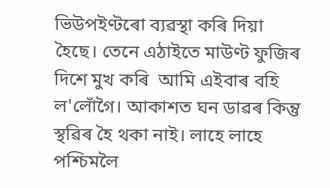ভিউপইণ্টৰো ব্যৱস্থা কৰি দিয়া হৈছে। তেনে এঠাইতে মাউণ্ট ফুজিৰ দিশে মুখ কৰি  আমি এইবাৰ বহি ল'লোঁগৈ। আকাশত ঘন ডাৱৰ কিন্তু স্থৱিৰ হৈ থকা নাই। লাহে লাহে পশ্চিমলৈ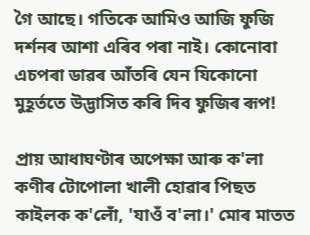গৈ আছে। গতিকে আমিও আজি ফুজি দৰ্শনৰ আশা এৰিব পৰা নাই। কোনোবা এচপৰা ডাৱৰ আঁতৰি যেন যিকোনো মুহূৰ্ততে উদ্ভাসিত কৰি দিব ফুজিৰ ৰূপ!

প্ৰায় আধাঘণ্টাৰ অপেক্ষা আৰু ক'লা কণীৰ টোপোলা খালী হোৱাৰ পিছত কাইলক ক'লোঁ, 'যাওঁ ব'লা।' মোৰ মাতত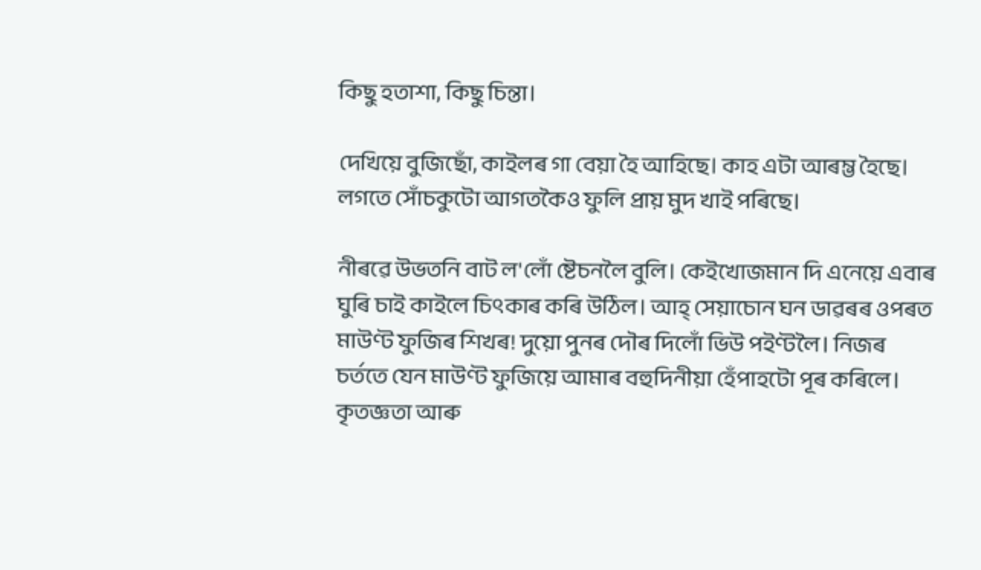কিছু হতাশা, কিছু চিন্তা।

দেখিয়ে বুজিছোঁ, কাইলৰ গা বেয়া হৈ আহিছে। কাহ এটা আৰম্ভ হৈছে। লগতে সোঁচকুটো আগতকৈও ফুলি প্ৰায় মুদ খাই পৰিছে।

নীৰৱে উভতনি বাট ল'লোঁ ষ্টেচনলৈ বুলি। কেইখোজমান দি এনেয়ে এবাৰ ঘুৰি চাই কাইলে চিৎকাৰ কৰি উঠিল। আহ্‌ সেয়াচোন ঘন ডাৱৰৰ ওপৰত মাউণ্ট ফুজিৰ শিখৰ! দুয়ো পুনৰ দৌৰ দিলোঁ ভিউ পইণ্টলৈ। নিজৰ চৰ্ততে যেন মাউণ্ট ফুজিয়ে আমাৰ বহুদিনীয়া হেঁপাহটো পূৰ কৰিলে। কৃতজ্ঞতা আৰু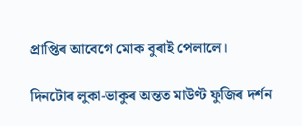প্ৰাপ্তিৰ আবেগে মোক বুৰাই পেলালে।

দিনটোৰ লুকা-ভাকুৰ অন্তত মাউণ্ট ফুজিৰ দৰ্শন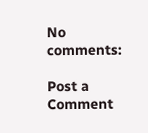No comments:

Post a Comment